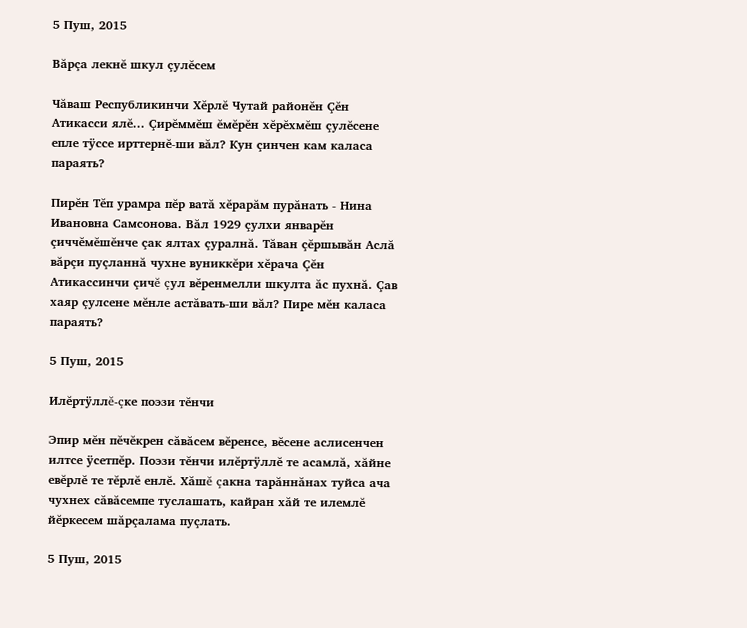5 Пуш, 2015

Вăрçа лекнĕ шкул çулĕсем

Чăваш Республикинчи Хĕрлĕ Чутай районĕн Çĕн Атикасси ялĕ... Çирĕммĕш ĕмĕрĕн хĕрĕхмĕш çулĕсене епле тÿссе ирттернĕ-ши вăл? Кун çинчен кам каласа параять?

Пирĕн Тĕп урамра пĕр ватă хĕрарăм пурăнать - Нина Ивановна Самсонова. Вăл 1929 çулхи январĕн çиччĕмĕшĕнче çак ялтах çуралнă. Тăван çĕршывăн Аслă вăрçи пуçланнă чухне вуниккĕри хĕрача Çĕн Атикассинчи çичĕ çул вĕренмелли шкулта ăс пухнă. Çав хаяр çулсене мĕнле астăвать-ши вăл? Пире мĕн каласа параять?

5 Пуш, 2015

Илĕртÿллĕ-çке поэзи тĕнчи

Эпир мĕн пĕчĕкрен сăвăсем вĕренсе, вĕсене аслисенчен илтсе ÿсетпĕр. Поэзи тĕнчи илĕртÿллĕ те асамлă, хăйне евĕрлĕ те тĕрлĕ енлĕ. Хăшĕ çакна тарăннăнах туйса ача чухнех сăвăсемпе туслашать, кайран хăй те илемлĕ йĕркесем шăрçалама пуçлать.

5 Пуш, 2015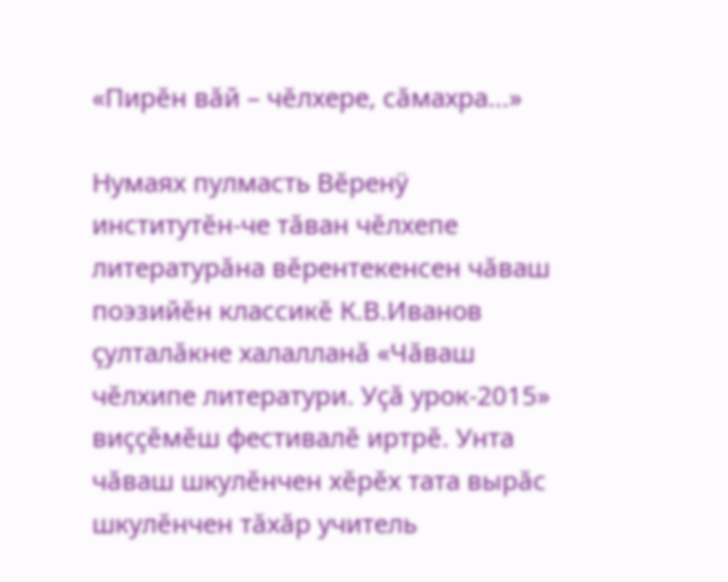«Пирĕн вăй – чĕлхере, сăмахра...»

Нумаях пулмасть Вĕренÿ институтĕн-че тăван чĕлхепе литературăна вĕрентекенсен чăваш поэзийĕн классикĕ К.В.Иванов çулталăкне халалланă «Чăваш чĕлхипе литератури. Уçă урок-2015» виççĕмĕш фестивалĕ иртрĕ. Унта чăваш шкулĕнчен хĕрĕх тата вырăс шкулĕнчен тăхăр учитель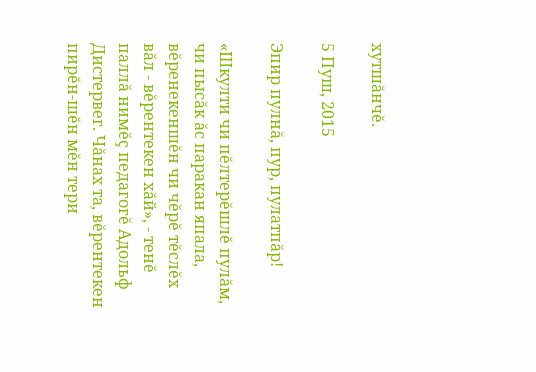хутшăнчĕ.

5 Пуш, 2015

Эпир пулнă, пур, пулатпăр!

«Шкулти чи пĕлтерĕшлĕ пулăм, чи пысăк ăс паракан япала, вĕренекеншĕн чи чĕрĕ тĕслĕх вăл - вĕрентекен хăй», - тенĕ паллă нимĕç педагогĕ Адольф Дистервег. Чăнах та, вĕрентекен пирĕн-шĕн мĕн тери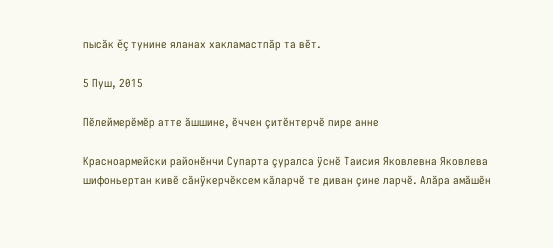пысăк ĕç тунине яланах хакламастпăр та вĕт.

5 Пуш, 2015

Пĕлеймерĕмĕр атте ăшшине, ĕччен çитĕнтерчĕ пире анне

Красноармейски районĕнчи Супарта çуралса ÿснĕ Таисия Яковлевна Яковлева шифоньертан кивĕ сăнÿкерчĕксем кăларчĕ те диван çине ларчĕ. Алăра амăшĕн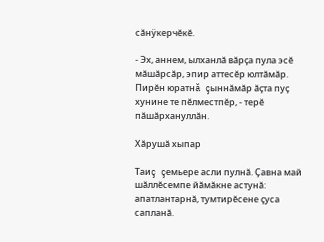сăнÿкерчĕкĕ.

- Эх, аннем, ылханлă вăрçа пула эсĕ мăшăрсăр, эпир аттесĕр юлтăмăр. Пирĕн юратнă çыннăмăр ăçта пуç хунине те пĕлместпĕр, - терĕ пăшăрхануллăн.

Хăрушă хыпар

Таиç çемьере асли пулнă. Çавна май шăллĕсемпе йăмăкне астунă: апатлантарнă, тумтирĕсене çуса сапланă.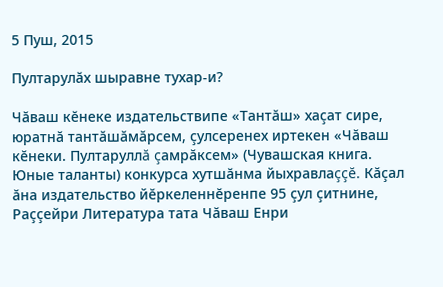5 Пуш, 2015

Пултарулăх шыравне тухар-и?

Чăваш кĕнеке издательствипе «Тантăш» хаçат сире, юратнă тантăшăмăрсем, çулсеренех иртекен «Чăваш кĕнеки. Пултаруллă çамрăксем» (Чувашская книга. Юные таланты) конкурса хутшăнма йыхравлаççĕ. Кăçал ăна издательство йĕркеленнĕренпе 95 çул çитнине, Раççейри Литература тата Чăваш Енри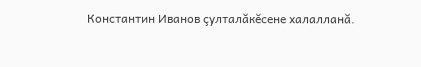Константин Иванов çулталăкĕсене халалланă.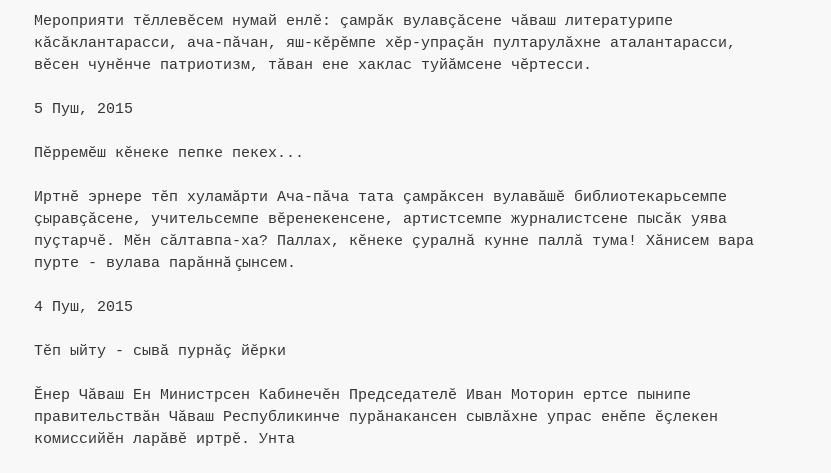Мероприяти тĕллевĕсем нумай енлĕ: çамрăк вулавçăсене чăваш литературипе кăсăклантарасси, ача-пăчан, яш-кĕрĕмпе хĕр-упраçăн пултарулăхне аталантарасси, вĕсен чунĕнче патриотизм, тăван ене хаклас туйăмсене чĕртесси.

5 Пуш, 2015

Пĕрремĕш кĕнеке пепке пекех...

Иртнĕ эрнере тĕп хуламăрти Ача-пăча тата çамрăксен вулавăшĕ библиотекарьсемпе çыравçăсене, учительсемпе вĕренекенсене, артистсемпе журналистсене пысăк уява пуçтарчĕ. Мĕн сăлтавпа-ха? Паллах, кĕнеке çуралнă кунне паллă тума! Хăнисем вара пурте - вулава парăннă çынсем.

4 Пуш, 2015

Тĕп ыйту - сывă пурнăç йĕрки

Ĕнер Чăваш Ен Министрсен Кабинечĕн Председателĕ Иван Моторин ертсе пынипе правительствăн Чăваш Республикинче пурăнакансен сывлăхне упрас енĕпе ĕçлекен комиссийĕн ларăвĕ иртрĕ. Унта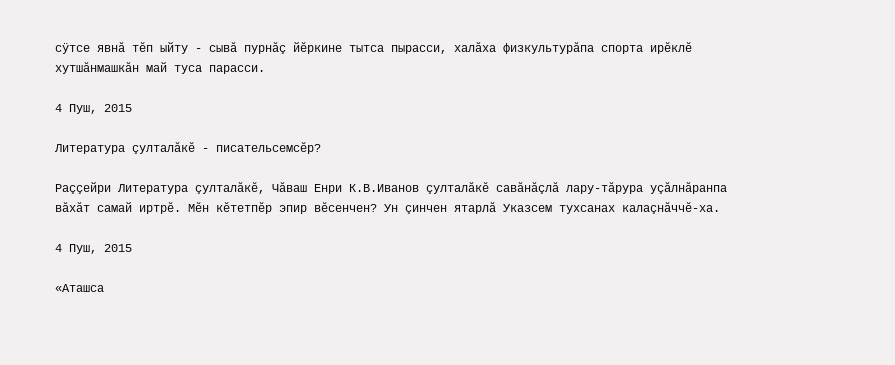сÿтсе явнă тĕп ыйту - сывă пурнăç йĕркине тытса пырасси, халăха физкультурăпа спорта ирĕклĕ хутшăнмашкăн май туса парасси.

4 Пуш, 2015

Литература çулталăкĕ - писательсемсĕр?

Раççейри Литература çулталăкĕ, Чăваш Енри К.В.Иванов çулталăкĕ савăнăçлă лару-тăрура уçăлнăранпа вăхăт самай иртрĕ. Мĕн кĕтетпĕр эпир вĕсенчен? Ун çинчен ятарлă Указсем тухсанах калаçнăччĕ-ха.

4 Пуш, 2015

«Аташса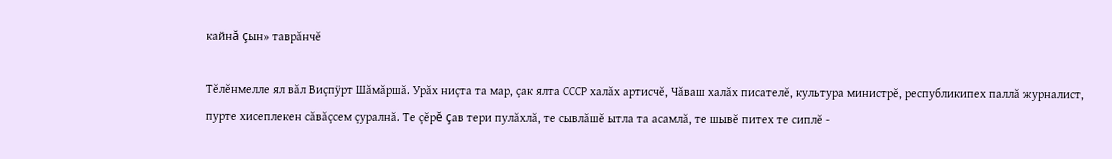кайнă çын» таврăнчĕ

Тĕлĕнмелле ял вăл Виçпÿрт Шăмăршă. Урăх ниçта та мар, çак ялта СССР халăх артисчĕ, Чăваш халăх писателĕ, культура министрĕ, республикипех паллă журналист, пурте хисеплекен сăвăçсем çуралнă. Те çĕрĕ çав тери пулăхлă, те сывлăшĕ ытла та асамлă, те шывĕ питех те сиплĕ -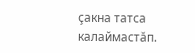çакна татса калаймастăп.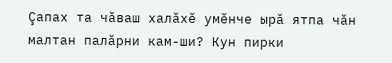Çапах та чăваш халăхĕ умĕнче ырă ятпа чăн малтан палăрни кам-ши? Кун пирки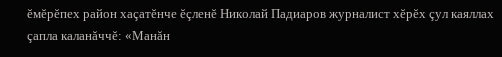ĕмĕрĕпех район хаçатĕнче ĕçленĕ Николай Падиаров журналист хĕрĕх çул каяллах çапла каланăччĕ: «Манăн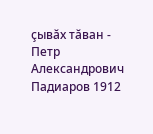çывăх тăван - Петр Александрович Падиаров 1912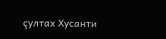çултах Хусанти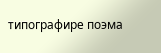типографире поэма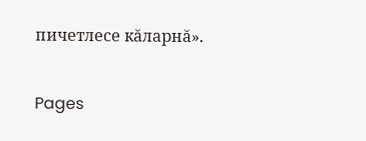пичетлесе кăларнă».

Pages